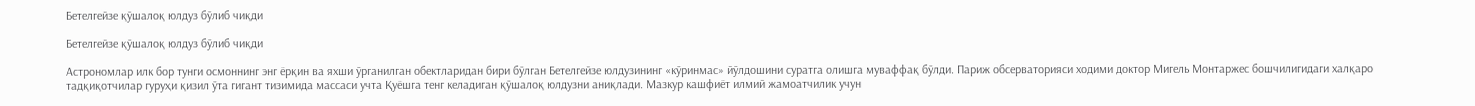Бетелгейзе қўшалоқ юлдуз бўлиб чиқди

Бетелгейзе қўшалоқ юлдуз бўлиб чиқди

Астрономлар илк бор тунги осмоннинг энг ёрқин ва яхши ўрганилган обектларидан бири бўлган Бетелгейзе юлдузининг «кўринмас» йўлдошини суратга олишга муваффақ бўлди. Париж обсерваторияси ходими доктор Мигель Монтаржес бошчилигидаги халқаро тадқиқотчилар гуруҳи қизил ўта гигант тизимида массаси учта Қуёшга тенг келадиган қўшалоқ юлдузни аниқлади. Мазкур кашфиёт илмий жамоатчилик учун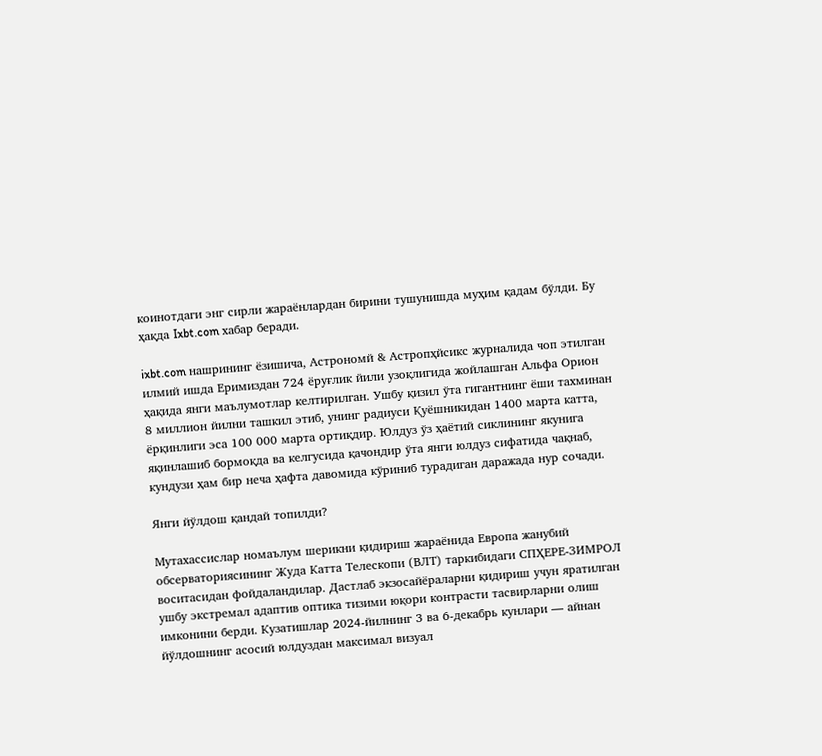коинотдаги энг сирли жараёнлардан бирини тушунишда муҳим қадам бўлди. Бу ҳақда Ixbt.com хабар беради.

ixbt.com нашрининг ёзишича, Астрономй & Астропҳйсикс журналида чоп этилган илмий ишда Еримиздан 724 ёруғлик йили узоқлигида жойлашган Альфа Орион ҳақида янги маълумотлар келтирилган. Ушбу қизил ўта гигантнинг ёши тахминан 8 миллион йилни ташкил этиб, унинг радиуси Қуёшникидан 1400 марта катта, ёрқинлиги эса 100 000 марта ортиқдир. Юлдуз ўз ҳаётий сиклининг якунига яқинлашиб бормоқда ва келгусида қачондир ўта янги юлдуз сифатида чақнаб, кундузи ҳам бир неча ҳафта давомида кўриниб турадиган даражада нур сочади.

Янги йўлдош қандай топилди?

Мутахассислар номаълум шерикни қидириш жараёнида Европа жанубий обсерваториясининг Жуда Катта Телескопи (ВЛТ) таркибидаги СПҲEРE-ЗИMPОЛ воситасидан фойдаландилар. Дастлаб экзосайёраларни қидириш учун яратилган ушбу экстремал адаптив оптика тизими юқори контрасти тасвирларни олиш имконини берди. Кузатишлар 2024-йилнинг 3 ва 6-декабрь кунлари — айнан йўлдошнинг асосий юлдуздан максимал визуал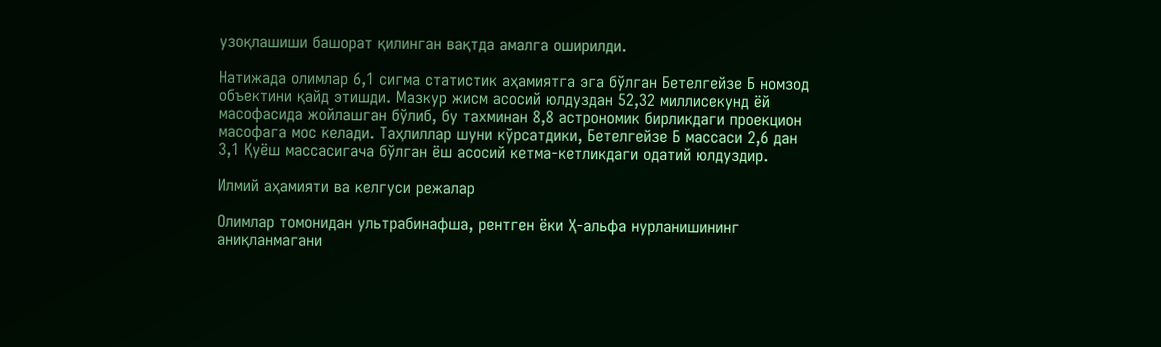узоқлашиши башорат қилинган вақтда амалга оширилди.

Натижада олимлар 6,1 сигма статистик аҳамиятга эга бўлган Бетелгейзе Б номзод объектини қайд этишди. Мазкур жисм асосий юлдуздан 52,32 миллисекунд ёй масофасида жойлашган бўлиб, бу тахминан 8,8 астрономик бирликдаги проекцион масофага мос келади. Таҳлиллар шуни кўрсатдики, Бетелгейзе Б массаси 2,6 дан 3,1 Қуёш массасигача бўлган ёш асосий кетма-кетликдаги одатий юлдуздир.

Илмий аҳамияти ва келгуси режалар

Олимлар томонидан ультрабинафша, рентген ёки Ҳ-альфа нурланишининг аниқланмагани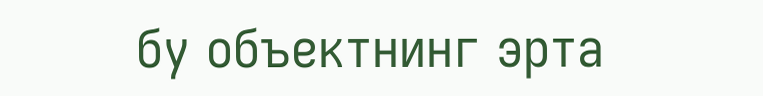бу объектнинг эрта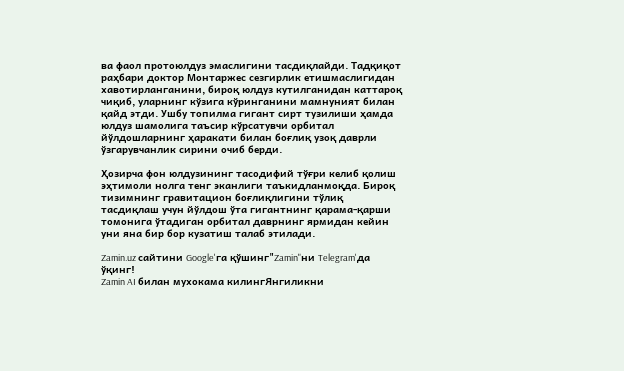ва фаол протоюлдуз эмаслигини тасдиқлайди. Тадқиқот раҳбари доктор Монтаржес сезгирлик етишмаслигидан хавотирланганини, бироқ юлдуз кутилганидан каттароқ чиқиб, уларнинг кўзига кўринганини мамнуният билан қайд этди. Ушбу топилма гигант сирт тузилиши ҳамда юлдуз шамолига таъсир кўрсатувчи орбитал йўлдошларнинг ҳаракати билан боғлиқ узоқ даврли ўзгарувчанлик сирини очиб берди.

Ҳозирча фон юлдузининг тасодифий тўғри келиб қолиш эҳтимоли нолга тенг эканлиги таъкидланмоқда. Бироқ тизимнинг гравитацион боғлиқлигини тўлиқ тасдиқлаш учун йўлдош ўта гигантнинг қарама-қарши томонига ўтадиган орбитал даврнинг ярмидан кейин уни яна бир бор кузатиш талаб этилади.

Zamin.uz сайтини Google'га қўшинг"Zamin"ни Telegram'да ўқинг!
Zamin AI билан мухокама килингЯнгиликни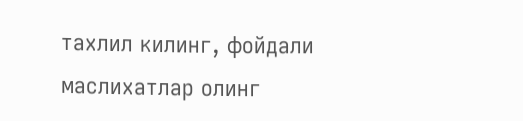тахлил килинг, фойдали маслихатлар олинг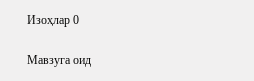Изоҳлар 0

Мавзуга оид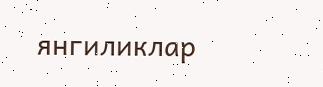янгиликлар